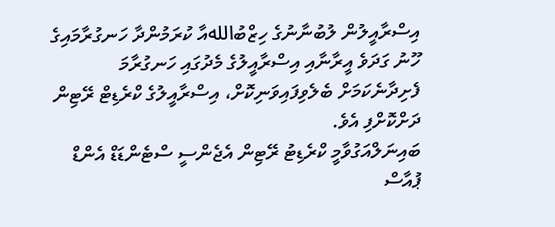އިސްރާއީލުން ލުބުނާނުގެ ހިޒްބުاللهއާ ކުރަމުންދާ ހަނގުރާމައިގެ ހޫނު ގަދަވެ އީރާނާއި އިސްރާއީލުގެ މެދުގައި ހަނގުރާމަ ފެށިދާނެކަމަށް ބެލެވިފައިވަނިކޮށް، އިސްރާއީލުގެ ކްރެޑިޓް ރޭޓިން ދަށްކޮށްފި އެވެ.
ބައިނަލްއަގުވާމީ ކްރެޑިޓު ރޭޓިން އެޖެންސީ ސްޓެންޑަޑް އެންޑް ޕުއާސް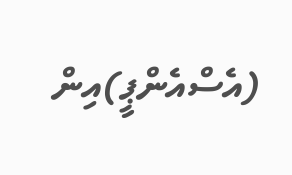(އެސްއެންޕީ)އިން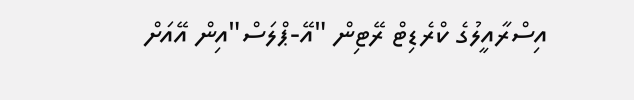އިސްރާއީލުގެ ކްރެޑިޓް ރޭޓިން "އޭ-ޕްލަސް"އިން އޭއަށް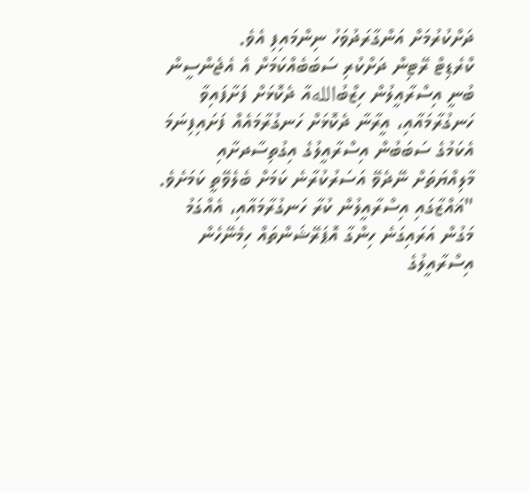ދަށްކުރުމަށް އަންގާރަދުވަހު ނިންމައިފި އެވެ.
ކްރެޑިޓް ރޭޓިން ދަށްކުރި ސަބަބެއްކަމަށް އެ އެޖެންސީން ބުނީ އިސްރާއީލުން ހިޒްބުاللهއާ ދެކޮޅަށް ފަށާފައިވާ ހަނގުރާމައާއި، އީރާނާ ދެކޮޅަށް ހަނގުރާމައެއް ފަށައިފިނަމަ އެކަމުގެ ސަބަބުން އިސްރާއީލުގެ އިގުތިސާދށާއި މާލިއްޔަތަށް ނޭދެވޭ އަސަރުކުރާނެ ކަމަށް ބެލެވޭތީ ކަމަށެވެ.
"ޣައްޒާގައި އިސްރާއީލުން ކުރާ ހަނގުރާމައާއި، އެއްގަމު މަގުން އަރައިގަނެ ހިންގާ އޮޕަރޭޝަންތައް ހިމެނޭހެން އިސްރާއީލުގެ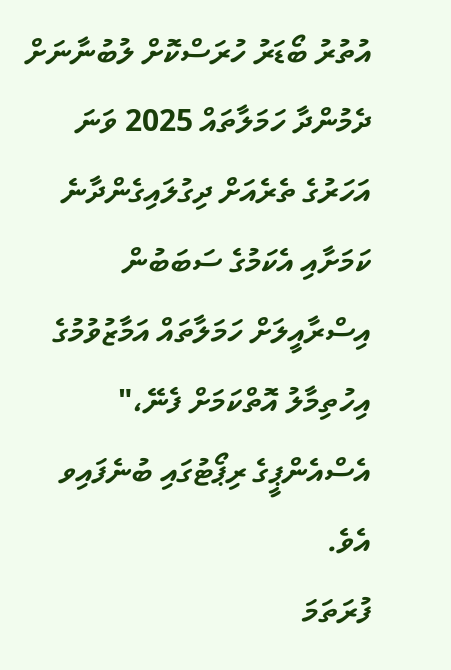އުތުރު ބޯޑަރު ހުރަސްކޮށް ލުބުނާނަށް ދެމުންދާ ހަމަލާތައް 2025 ވަނަ އަހަރުގެ ތެރެއަށް ދިގުލައިގެންދާނެ ކަމަށާއި އެކަމުގެ ސަބަބުން އިސްރާއީލަށް ހަމަލާތައް އަމާޒުވުމުގެ އިހުތިމާލު އޮތްކަމަށް ފެނޭ،" އެސްއެންޕީގެ ރިޕޯޓުގައި ބުނެފައިވ އެވެ.
ފުރަތަމަ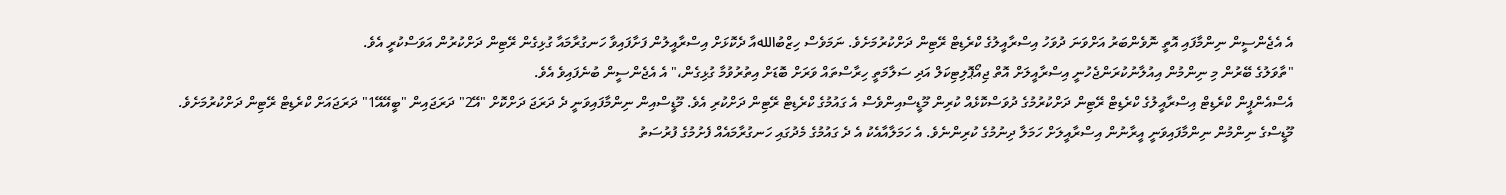އެ އެޖެންސީން ނިންމާފައި އޮތީ ނޮވެންބަރު އަށްވަނަ ދުވަހު އިސްރާއީލުގެ ކްރެޑިޓް ރޭޓިން ދަށްކުރުމަށެވެ. ނަމަވެސް ހިޒްބުاللهއާ ދެކޮޅަށް އިސްރާއީލުން ފަށާފައިވާ ހަނގުރާމައާ ގުޅިގެން ރޭޓިން ދަށްކުރުން އަވަސްކުރީ އެވެ.
"ތާވަލުގެ ބޭރުން މި ނިންމުން އިއުލާނުކުރަންޖެހުނީ އިސްރާއީލަށް އޮތް ޖިއޯޕޮލިޓިކަލް އަދި ސަލާމަތީ ހިރާސްތައް ވަރަށް ބޮޑަށް އިތުރުވުމާ ގުޅިގެން،" އެ އެޖެންސީން ބުނެފައިވެ އެވެ.
އެސްއެންޕީން ކްރެޑިޓް އިސްރާއީލުގެ ކްރެޑިޓް ރޭޓިން ދަށްކުރުމުގެ ދުވަސްކޮޅެއް ކުރިން މޫޑީސްއިންވެސް އެ ގައުމުގެ ކްރެޑިޓް ރޭޓިން ދަށްކުރި އެވެ. މޫޑީސްއިން ނިންމާފައިވަނީ ދެ ދަރަޖަ ދަށްކޮށް "އޭ2" ދަރަޖައިން "ބީއޭއޭ1" ދަރަޖައަށް ކްރެޑިޓް ރޭޓިން ދަށްކުރުމަށެވެ.
މޫޑީސްގެ ނިންމުން ނިންމާފައިވަނީ އީރާނުން އިސްރާއީލަށް ހަމަލާ ދިނުމުގެ ކުރިންނެވެ. އެ ހަމަލާއާއެކު އެ ދެ ގައުމުގެ މެދުގައި ހަނގުރާމައެއް ފެށުމުގެ ފުރުސަތު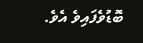ބޮޑުވެފައިވެ އެވެ.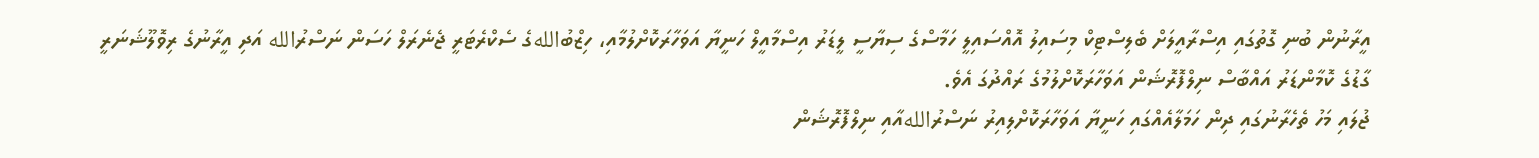އީރާނުން ބުނި ގޮތުގައި އިސްރާއީލަށް ބެލިސްޓިކް މިސައިލު އޮއްސައިލީ ހަމާސްގެ ސިޔާސީ ލީޑަރު އިސްމާއީލް ހަނީޔާ އަވަހާރަކޮށްލުމާއި، ހިޒްބުاللهގެ ސެކްރެޓަރީ ޖެނެރަލް ހަސަން ނަސްރުالله އަދި އީރާނުގެ ރިވޮލޫޝަނަރީ ގާޑުގެ ކޮމާންޑަރު އައްބާސް ނިލްފޮރޮޝަން އަވަހާރަކޮށްލުމުގެ ރައްދުގަ އެވެ.
ޖުލައި މަހު ތެހެރާނުގައި ދިން ހަމަލާއެއްގައި ހަނީޔާ އަވަހާރަކޮށްލިއިރު ނަސްރުاللهއާއި ނިލްފޮރޮޝަން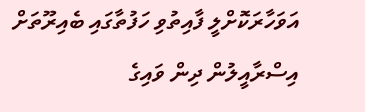އަވަހާރަކޮށްލީ ފާއިތުވި ހަފުތާގައި ބެއިރޫތަށް އިސްރާއީލުން ދިން ވައިގެ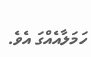ހަމަލާއެއްގަ އެވެ.